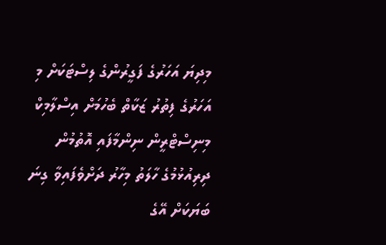މިދިޔަ އަހަރުގެ ފަގީރުންގެ ލިސްޓަކަށް މި އަހަރުގެ ފިތުރު ޒަކާތް ބެހުމަށް އިސްލާމިކް މިނިސްޓްރީން ނިންމާފައި އޮތުމުން ދިރިއުޅުމުގެ ހާލަތު މިހާރު ދަށްވެފައިވާ ގިނަ ބަޔަކަށް އޭގެ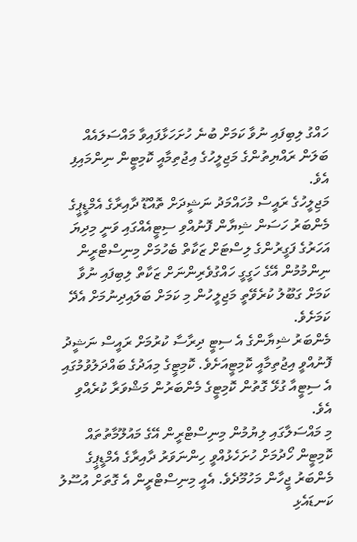ހައްގު ލިބިފައި ނުވާ ކަމަށް ބުނެ ހުށަހަޅާފައިވާ މައްސަލައެއް ބަލަން ރައްޔިތުންގެ މަޖިލީހުގެ އިޖުތިމާއީ ކޮމިޓީން ނިންމައިފި އެވެ.
މަޖިލީހުގެ ރައީސް މުހައްމަދު ނަޝީދަށް ތޮއްޑޫ ދާއިރާގެ އެމްޑީޕީގެ މެންބަރު ހަސަން ޝިޔާން ފޮނުއްވި ސިޓީއެއްގައި ވަނީ މިދިޔަ އަހަރުގެ ފަގީރުންގެ ލިސްޓަށް ޒަކާތް ބެހުމަށް މިނިސްޓްރީން ނިންމުމުން އޭގެ ހަގީގީ ހައްގުވެރިންނަށް ޒަކާތް ލިބިފައި ނުވާ ކަމަށް ގަބޫލު ކުރެވޭތީ މަޖިލީހުން މި ކަމަށް ބަލައިދިނުމަށް އެދޭ ކަމަށެވެ.
މެންބަރު ޝިޔާންގެ އެ ސިޓީ ދިރާސާ ކުރުމަށް ރައީސް ނަޝީދު ފޮނުއްވީ އިޖުތިމާއީ ކޮމިޓީއަށެވެ. ކޮމިޓީގެ މިއަދުގެ ބައްދަލުވުމުގައި އެ ސިޓީއާ ގުޅޭ ގޮތުން ކޮމިޓީގެ މެންބަރުން މަޝްވަރާ ކުރެއްވި އެވެ.
މި މައްސަލާގައި ލިޔުމުން މިނިސްޓްރީން އޭގެ މައުލޫމާތުތައް ކޮމިޓީން ހޯދުމަށް ހުށަހެޅުއްވީ ހިންނަވަރު ދާއިރާގެ އެމްޑީޕީގެ މެންބަރު ޖީހާން މަހުމޫދެވެ. އެއީ މިނިސްޓްރީން އެ ގޮތަށް އުސޫލު ކަނޑައެޅި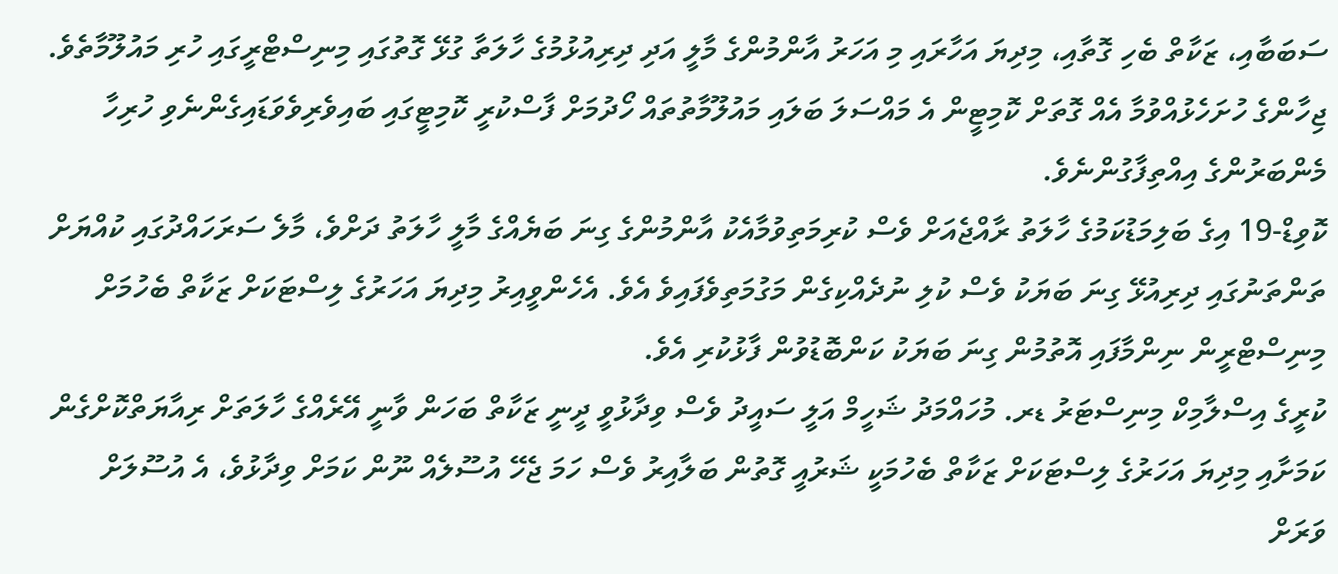ސަބަބާއި، ޒަކާތް ބެހި ގޮތާއި، މިދިޔަ އަހާރައި މި އަހަރު އާންމުންގެ މާލީ އަދި ދިރިއުޅުމުގެ ހާލަތާ ގުޅޭ ގޮތުގައި މިނިސްޓްރީގައި ހުރި މައުލޫމާތެވެ.
ޖިހާންގެ ހުށަހެޅުއްވުމާ އެއް ގޮތަށް ކޮމިޓީން އެ މައްސަލަ ބަލައި މައުލޫމާތުތައް ހޯދުމަށް ފާސްކުރީ ކޮމިޓީގައި ބައިވެރިވެވަޑައިގެންނެވި ހުރިހާ މެންބަރުންގެ އިއްތިފާގުންނެވެ.
ކޮވިޑް-19 އިގެ ބަލިމަޑުކަމުގެ ހާލަތު ރާއްޖެއަށް ވެސް ކުރިމަތިވުމާއެކު އާންމުންގެ ގިނަ ބަޔެއްގެ މާލީ ހާލަތު ދަށްވެ، މާލެ ސަރަހައްދުގައި ކުއްޔަށް ތަންތަނުގައި ދިރިއުޅޭ ގިނަ ބަޔަކު ވެސް ކުލި ނުދެއްކިގެން މަގުމަތިވެފައިވެ އެވެ. އެހެންވީއިރު މިދިޔަ އަހަރުގެ ލިސްޓަކަށް ޒަކާތް ބެހުމަށް މިނިސްޓްރީން ނިންމާފައި އޮތުމުން ގިނަ ބަޔަކު ކަންބޮޑުވުން ފާޅުކުރި އެވެ.
ކުރީގެ އިސްލާމިކް މިނިސްޓަރު ޑރ. މުހައްމަދު ޝަހީމް އަލީ ސައީދު ވެސް ވިދާޅުވީ ދީނީ ޒަކާތް ބަހަން ވާނީ އޭރެއްގެ ހާލަތަށް ރިއާޔަތްކޮށްގެން ކަމަށާއި މިދިޔަ އަހަރުގެ ލިސްޓަކަށް ޒަކާތް ބެހުމަކީ ޝަރުއީ ގޮތުން ބަލާއިރު ވެސް ހަމަ ޖެހޭ އުސޫލެއް ނޫން ކަމަށް ވިދާޅުވެ، އެ އުސޫލަށް ވަރަށް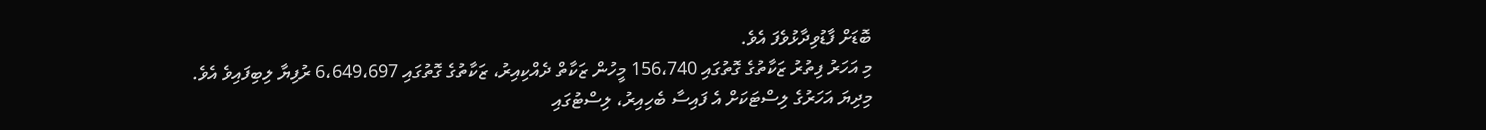ބޮޑަށް ފާޑުވިދާޅުވެފަ އެވެ.
މި އަހަރު ފިތުރު ޒަކާތުގެ ގޮތުގައި 156،740 މީހުން ޒަކާތް ދެއްކިއިރު، ޒަކާތުގެ ގޮތުގައި 6،649،697 ރުފިޔާ ލިބިފައިވެ އެވެ. މިދިޔަ އަހަރުގެ ލިސްޓަކަށް އެ ފައިސާ ބެހިއިރު، ލިސްޓުގައި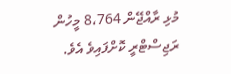މުޅި ރާއްޖޭން 8،764 މީހުން ރަޖިސްޓްރީ ކޮށްފައިވެ އެވެ.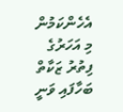އެހެންކަމުން މި އަހަރުގެ ފިތުރު ޒަކާތް ބަހާފައި ވަނީ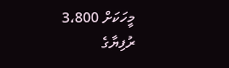މީހަކަށް 3،800 ރުފިޔާގެ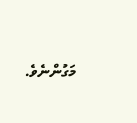މަގުންނެވެ.